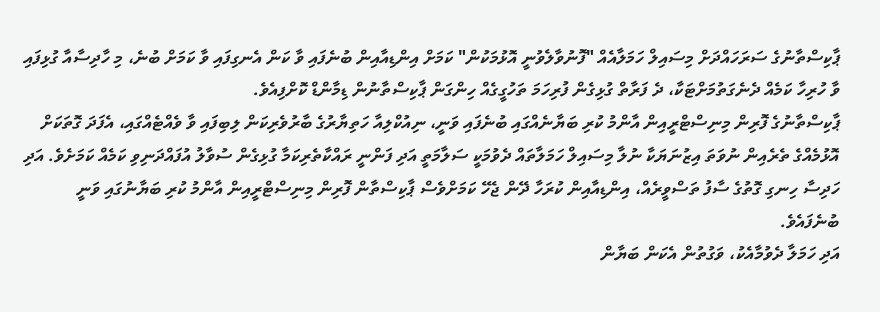ޕާކިސްތާނުގެ ސަރަހައްދަށް މިސައިލް ހަމަލާއެއް "ފޮނުވާލެވުނީ އޮޅުމަކުން" ކަމަށް އިންޑިއާއިން ބުނެފައި ވާ ކަން އެނގިފައި ވާ ކަމަށް ބުނެ، މި ހާދިސާއާ ގުޅިފައި ވާ ހުރިހާ ކަމެއް ދެނެގަތުމަށްޓަކާ، ދެ ފަރާތް ގުޅިގެން ފުރިހަމަ ތަހުގީގެއް ހިންގަން ޕާކިސްތާނުން ޑިމާންޑް ކޮށްފިއެވެ.
ޕާކިސްތާނުގެ ފޮރިން މިނިސްޓްރީއިން އާންމު ކުރި ބަޔާނެއްގައި ބުނެފައި ވަނީ، ނިއުކްލިއާ ހަތިޔާރުގެ ބާރުވެރިކަން ލިބިފައި ވާ ވެއްޓެއްގައި، އެފަދަ ގޮތަކަށް އޮޅުމެއްގެ ތެރެއިން ނުވަތަ އިޒުނަޔަކާ ނުލާ މިސައިލް ހަމަލާތައް ދެވުމަކީ ސަލާމަތީ އަދި ފަންނީ ރައްކާތެރިކަމާ ގުޅިގެން ސުވާލު އުފައްދަނިވި ކަމެއް ކަމަށެވެ. އަދި ހަދިސާ ހިނގި ގޮތުގެ ސާފު ތަސްވީރެއް، އިންޑިއާއިން ކުރަހާ ދޭން ޖެހޭ ކަމަށްވެސް ޕާކިސްތާން ފޮރިން މިނިސްޓްރީއިން އާންމު ކުރި ބަޔާނުގައި ވަނީ ބުނެފައެވެ.
އަދި ހަމަލާ ދެވުމާއެކު، ވަގުތުން އެކަން ބަޔާން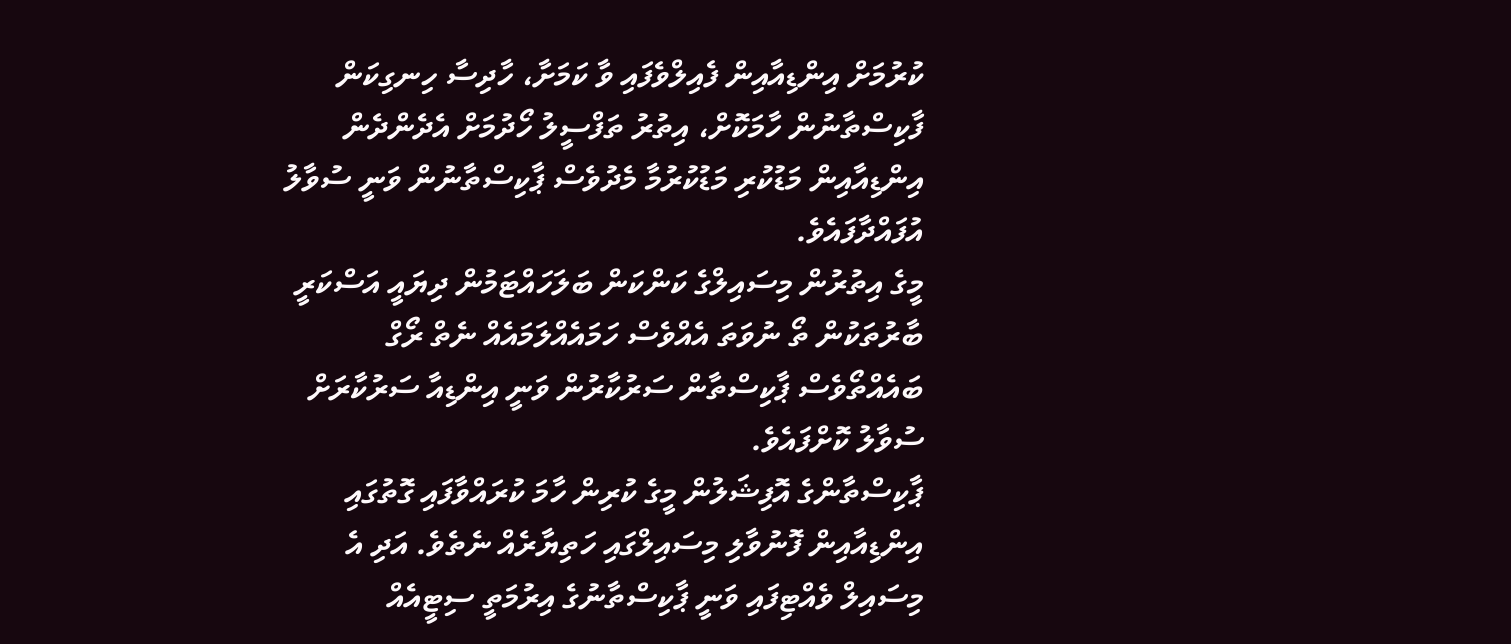ކުރުމަށް އިންޑިއާއިން ފެއިލްވެފައި ވާ ކަމަށާ، ހާދިސާ ހިނގިކަން ފާކިސްތާނުން ހާމަކޮށް، އިތުރު ތަފްސީލު ހޯދުމަށް އެދެންދެން އިންޑިއާއިން މަޑުކުރި މަޑުކުރުމާ މެދުވެސް ޕާކިސްތާނުން ވަނީ ސުވާލު އުފައްދާފައެވެ.
މީގެ އިތުރުން މިސައިލްގެ ކަންކަން ބަލަހައްޓަމުން ދިޔައީ އަސްކަރީ ބާރުތަކުން ތޯ ނުވަތަ އެއްވެސް ހަމައެއްލަމައެއް ނެތް ރޯގް ބައެއްތޯވެސް ޕާކިސްތާން ސަރުކާރުން ވަނީ އިންޑިއާ ސަރުކާރަށް ސުވާލު ކޮށްފައެވެ.
ޕާކިސްތާންގެ އޮފިޝަލުން މީގެ ކުރިން ހާމަ ކުރައްވާފައި ގޮތުގައި އިންޑިއާއިން ފޮނުވާލި މިސައިލްގައި ހަތިޔާރެއް ނެތެވެ. އަދި އެ މިސައިލް ވެއްޓިފައި ވަނީ ޕާކިސްތާނުގެ އިރުމަތީ ސިޓީއެއް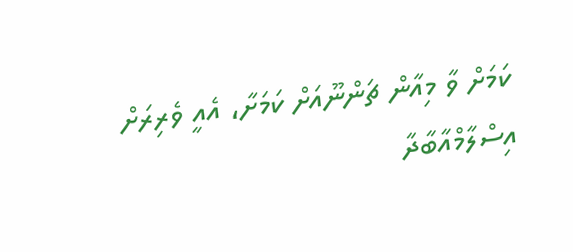ކަމަށް ވާ މިއާން ޗަންނޫއަށް ކަމަށާ، އެއީ ވެރިރަށް އިސްލާމްއާބާދާ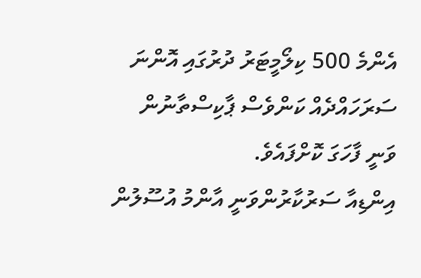އެންމެ 500 ކިލޯމީޓަރު ދުރުގައި އޮންނަ ސަރަހައްދެއް ކަންވެސް ޕާކިސްތާނުން ވަނީ ފާހަގަ ކޮށްފައެވެ.
އިންޑިއާ ސަރުކާރުންވަނީ އާންމު އުސޫލުން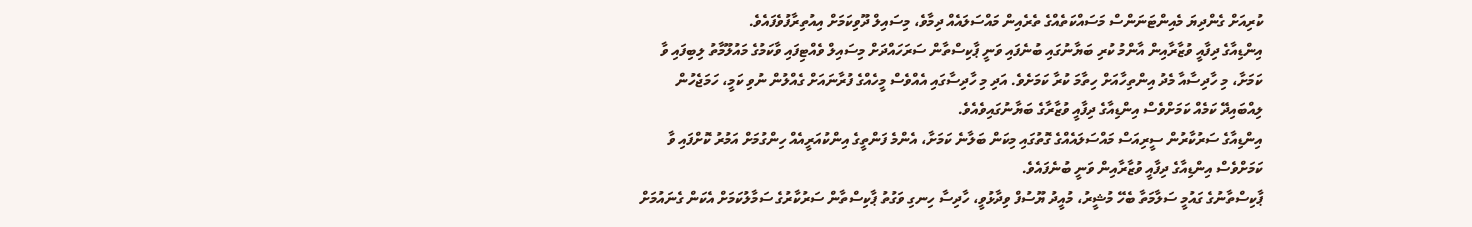ކުރިއަށް ގެންދިޔަ މެއިންޓަނަންސް މަސައްކަތެއްގެ ތެރެއިން މައްސަލައެއް ދިމާވެ، މިސައިލް ދޫވިކަމަށް އިއުތިރާފުވެފައެވެ.
އިންޑިއާގެ ދިފާއީ ވުޒާރާއިން އާންމު ކުރި ބަޔާނުގައި ބުނެފައި ވަނީ ޕާކިސްތާން ސަރަހައްދަށް މިސައިލް ވެއްޓިފައި ވާކަމުގެ މައުލޫމާތު ލިބިފައި ވާ ކަމަށާ، މި ހާދިސާއާ މެދު އިންތިހާއަށް ހިތާމަ ކުރާ ކަމަށެވެ. އަދި މި ހާދިސާގައި އެއްވެސް މީހެއްގެ ފުރާނައަށް ގެއްލުން ނުވި ކަމީ، ހަމަޖެހުން ލިއްބައިދޭ ކަމެއް ކަމަށްވެސް އިންޑިއާގެ ދިފާއީ ވުޒާރާގެ ބަޔާނުގައިވެއެވެ.
އިންޑިއާގެ ސަރުކާރުން ސީރިއަސް މައްސަލައެއްގެ ގޮތުގައި މިކަން ބަލާނެ ކަމަށާ، އެންމެ ފަންތީގެ އިންކުއަރީއެއް ހިންގުމަށް އަމުރު ކޮށްފައި ވާ ކަމަށްވެސް އިންޑިއާގެ ދިފާއީ ވުޒާރާއިން ވަނީ ބުނެފައެވެ.
ޕާކިސްތާނުގެ ގައުމީ ސަލާމަތާ ބެހޭ މުޝީރު، މުއީދު ޔޫސުފް ވިދާޅުވީ، ހާދިސާ ހިނގި ވަގުތު ޕާކިސްތާން ސަރުކާރުގެ ސަމާލުކަމަށް އެކަން ގެނައުމަށް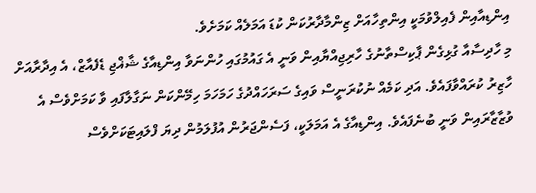އިންޑިއާއިން ފެއިލްވުމަކީ އިންތިހާއަށް ޒިންމާދާރުކަން ކުޑަ އަމަލެއް ކަމަށެވެ.
މި ހާދިސާއާ ގުޅިގެން ޕާކިސްތާނުގެ ހާރިޖިއްޔާއިން ވަނީ އެ ގައުމުގައި ހުންނަވާ އިންޑިއާގެ ޝާޣްޖި ޑެފެއާޒް، އެ އިދާރާއަށް ހާޒިރު ކުރައްވާފައެވެ. އަދި ކަމެއް ނުކުރަނީސް ވައިގެ ސަރަހައްދުގެ ހަމަހަމަ ހިމޭންކަން ނަގާލާފައި ވާ ކަމަށްވެސް އެ ވުޒާޒާރައިން ވަނީ ބުނެފައެވެ. އިންޑިއާގެ އެ އަމަލަކީ، ފަސެންޖަރުން އުފުލަމުން ދިޔަ ފްލައިޓަކަށްވެސް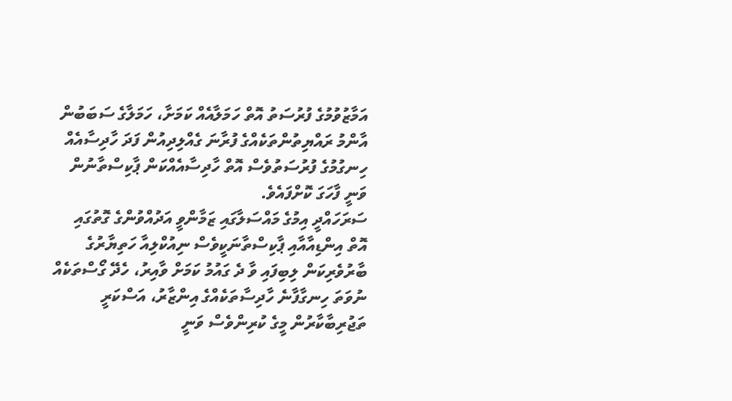އަމާޒުވުމުގެ ފުރުސަތު އޮތް ހަމަލާއެއް ކަމަށާ، ހަމަލާގެ ސަބަބުން އާންމު ރައްޔިތުންތަކެއްގެ ފުރާނަ ގެއްލިދިއުން ފަދަ ހާދިސާއެއް ހިނގުމުގެ ފުރުސަތުވެސް އޮތް ހާދިސާއެއްކަން ޕާކިސްތާނުން ވަނީ ފާހަގަ ކޮށްފައެވެ.
ސަރަހައްދީ އިމުގެ މައްސަލާގައި ޒަމާންވީ އަދުއްވުންގެ ގޮތުގައި އޮތް އިންޑިއާއާއި ޕާކިސްތާނަކީވެސް ނިއުކްލިއާ ހަތިޔާރުގެ ބާރުވެރިކަން ލިބިފައި ވާ ދެ ގައުމު ކަމަށް ވާއިރު، ހެދޭ ގޯސްތަކެއް ނުވަތަ ހިނގާފާނެ ހާދިސާތަކެއްގެ އިންޒާރު، އަސްކަރީ ތަޖުރިބާކާރުން މީގެ ކުރިންވެސް ވަނީ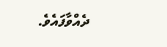ދެއްވާފައެވެ.